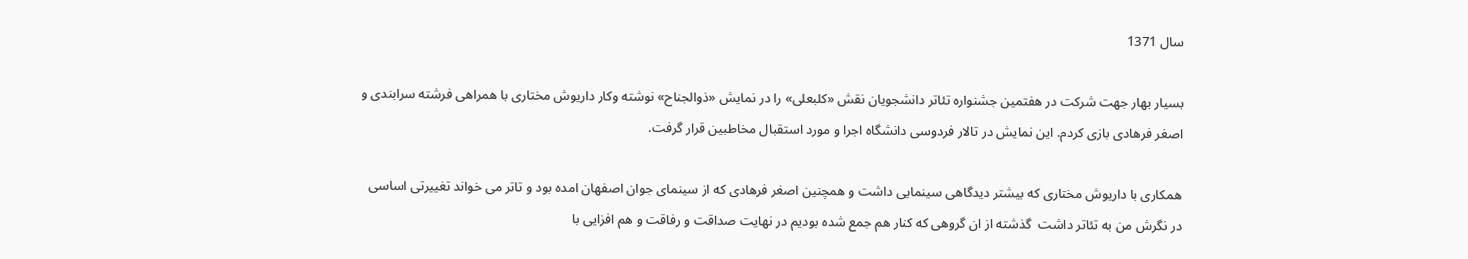سال 1371

بسیار بهار جهت شرکت در هفتمین جشنواره تئاتر دانشجویان نقش «كلبعلی» را در نمایش «ذوالجناح» نوشته وكار داریوش مختاری با همراهی فرشته سرابندی و اصغر فرهادی بازی کردم. این نمایش در تالار فردوسی دانشگاه اجرا و مورد استقبال مخاطبین قرار گرفت.

همکاری با داریوش مختاری که بیشتر دیدگاهی سینمایی داشت و همچنین اصغر فرهادی که از سینمای جوان اصفهان امده بود و تاتر می خواند تغییرتی اساسی در نگرش من به تئاتر داشت  گذشته از ان گروهی که کنار هم جمع شده بودیم در نهایت صداقت و رفاقت و هم افزایی با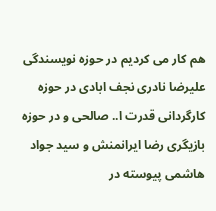هم کار می کردیم در حوزه نویسندگی علیرضا نادری نجف ابادی در حوزه کارگردانی قدرت ا.. صالحی و در حوزه بازیگری رضا ایرانمنش و سید جواد هاشمی پیوسته در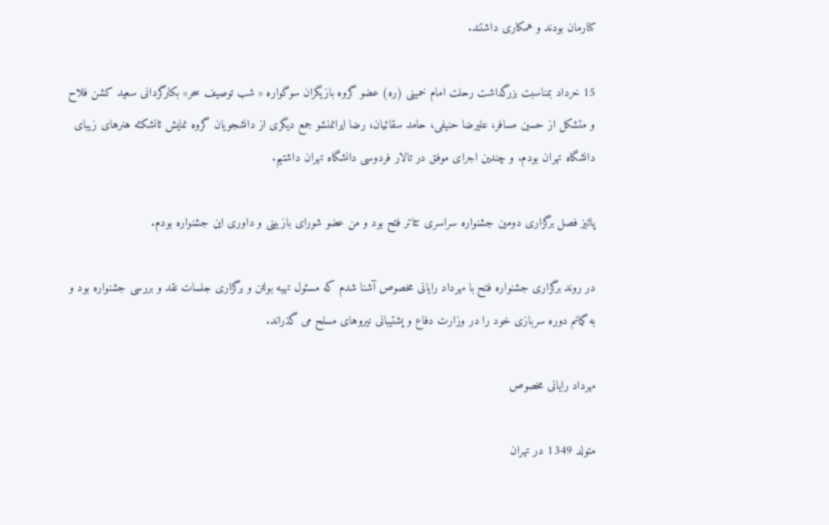کنارمان بودند و همکاری داشتند.

15 خرداد بمناسبت بزرگداشت رحلت امام خمینی (ره) عضو گروه بازیگران سوگواره « شب توصیف سحر» بکارگردانی سعید کشن فلاح و متشکل از حسین مسافر، علیرضا حنیفی، حامد سقائیان، رضا ایرانمنشو جمع دیگری از دانشجویان گروه نمایش ئانشکئه هنرهای زیبای دانشگاه تهران بودم. و چندین اجرای موفق در تالار فردوسی دانشگاه تهران داشتیم.

پائیز فصل برگزاری دومین جشنواره سراسری تئاتر فتح بود و من عضو شورای بازبینی و داوری این جشنواره بودم.

در روند برگزاری جشنواره فتح با مهرداد رایانی مخصوص آشنا شدم که مسئول تهیه بولتن و برگزاری جلسات نقد و بررسی جشنواره بود و به گمانم دوره سربازی خود را در وزارت دفاع و پشتیبانی نیروهای مسلح می گذراند.

مهرداد رایانی مخصوص

متولد 1349 در تهران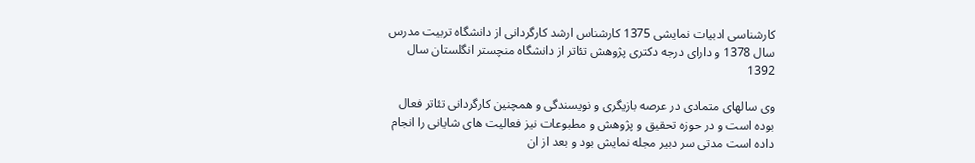کارشناسی ادبیات نمایشی 1375 کارشناس ارشد کارگردانی از دانشگاه تربیت مدرس سال 1378 و دارای درجه دکتری پژوهش تئاتر از دانشگاه منچستر انگلستان سال 1392

وی سالهای متمادی در عرصه بازیگری و نویسندگی و همچنین کارگردانی تئاتر فعال بوده است و در حوزه تحقیق و پژوهش و مطبوعات نیز فعالیت های شایانی را انجام داده است مدتی سر دبیر مجله نمایش بود و بعد از ان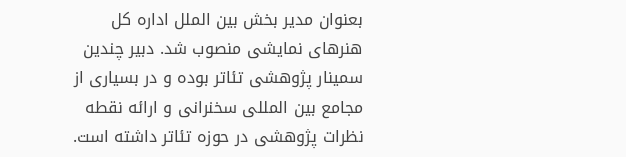بعنوان مدیر بخش بین الملل اداره کل هنرهای نمایشی منصوب شد. دبیر چندین سمینار پژوهشی تئاتر بوده و در بسیاری از مجامع بین المللی سخنرانی و ارائه نقطه نظرات پژوهشی در حوزه تئاتر داشته است.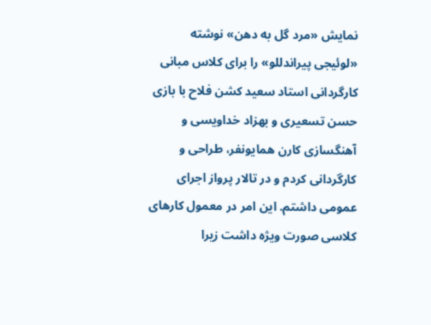نمایش «مرد گل به دهن» نوشته «لوئیجی پیراندللو» را برای کلاس مبانی کارگردانی استاد سعید کشن فلاح با بازی حسن تسعیری و بهزاد خداویسی و آهنگسازی کارن همایونفر، طراحی و کارگردانی کردم و در تالار پرواز اجرای عمومی داشتم. این امر در معمول کارهای کلاسی صورت ویژه داشت زیرا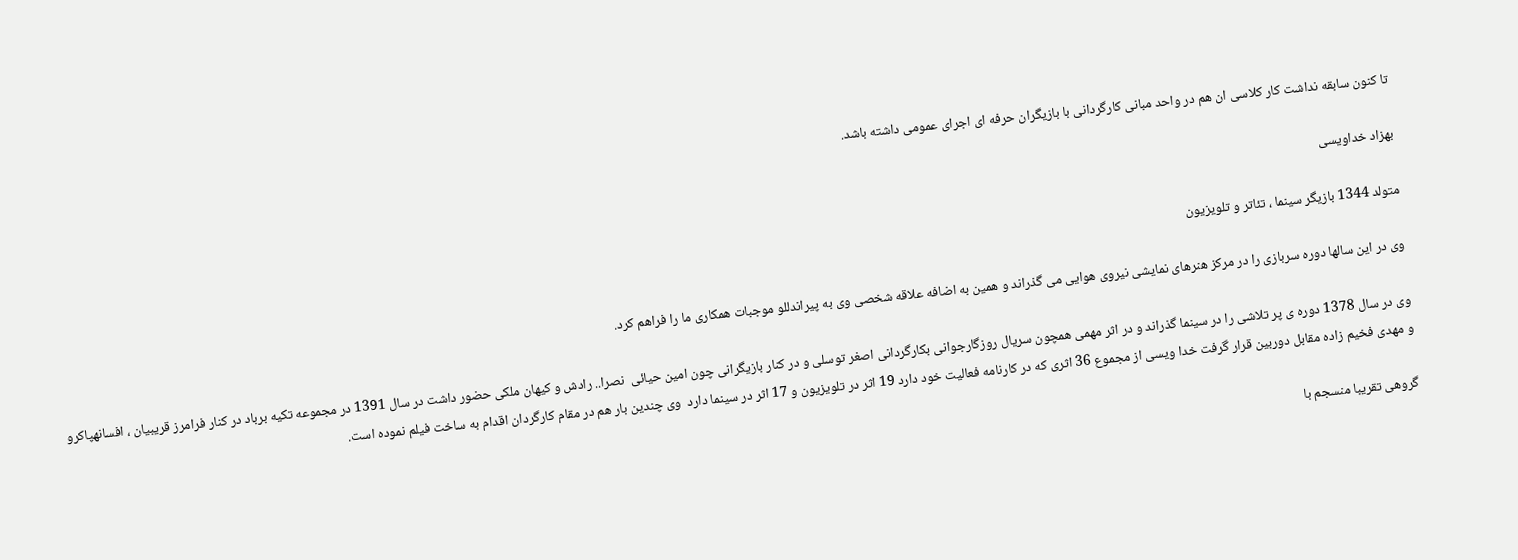تا کنون سابقه نداشت کار کلاسی ان هم در واحد مبانی کارگردانی با بازیگران حرفه ای اجرای عمومی داشته باشد.

بهزاد خداویسی

متولد 1344 بازیگر سینما ، تئاتر و تلویزیون

وی در این سالها دوره سربازی را در مرکز هنرهای نمایشی نیروی هوایی می گذراند و همین به اضافه علاقه شخصی وی به پیراندللو موجبات همکاری ما را فراهم کرد.

وی در سال 1378 دوره ی پر تلاشی را در سینما گذراند و در اثر مهمی همچون سریال روزگارجوانی بکارگردانی اصغر توسلی و در کنار بازیگرانی چون امین حیائی  نصرا.. رادش و کیهان ملکی حضور داشت در سال 1391 در مجموعه تکیه برباد در کنار فرامرز قریبیان ، افسانهپاکرو و مهدی فخیم زاده مقابل دوربین قرار گرفت خدا ویسی از مجموع 36 اثری که در کارنامه فعالیت خود دارد 19 اثر در تلویزیون و 17 اثر در سینما دارد  وی چندین بار هم در مقام کارگردان اقدام به ساخت فیلم نموده است.

گروهی تقریبا منسجم با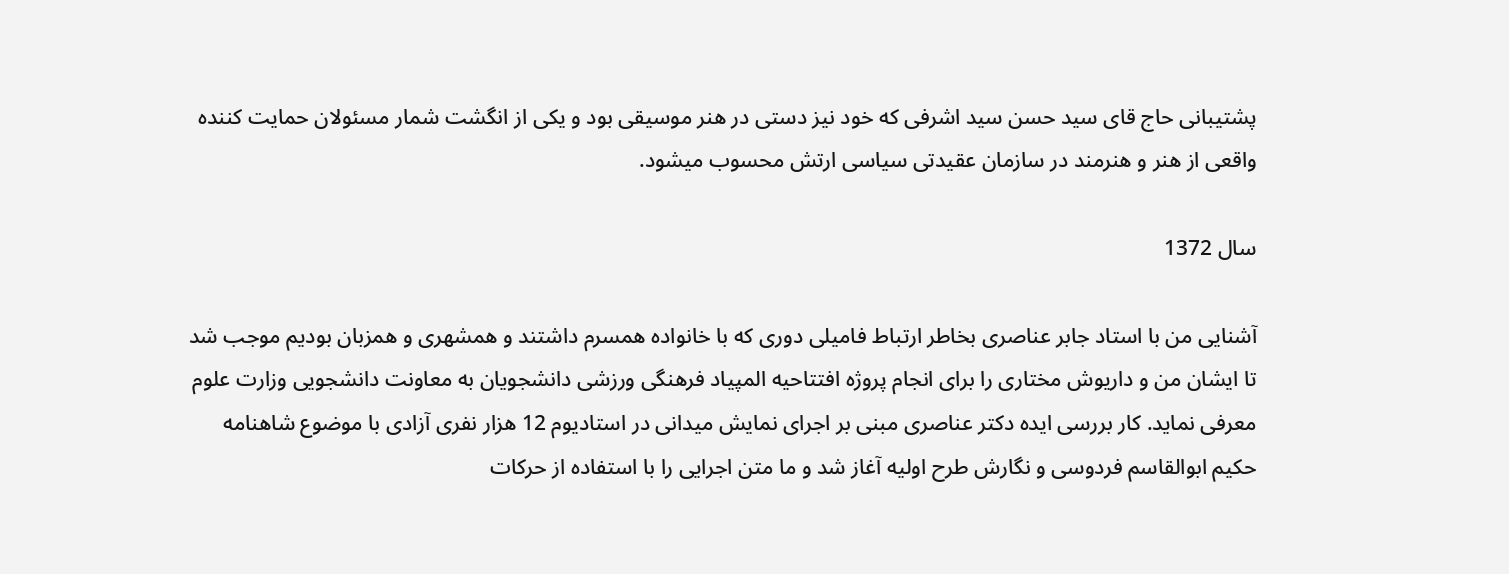پشتیبانی حاج قای سید حسن سید اشرفی که خود نیز دستی در هنر موسیقی بود و یکی از انگشت شمار مسئولان حمایت کننده واقعی از هنر و هنرمند در سازمان عقیدتی سیاسی ارتش محسوب میشود.

سال 1372

آشنایی من با استاد جابر عناصری بخاطر ارتباط فامیلی دوری که با خانواده همسرم داشتند و همشهری و همزبان بودیم موجب شد تا ایشان من و داریوش مختاری را برای انجام پروژه افتتاحیه المپیاد فرهنگی ورزشی دانشجویان به معاونت دانشجویی وزارت علوم معرفی نماید. کار بررسی ایده دکتر عناصری مبنی بر اجرای نمایش میدانی در استادیوم 12 هزار نفری آزادی با موضوع شاهنامه حکیم ابوالقاسم فردوسی و نگارش طرح اولیه آغاز شد و ما متن اجرایی را با استفاده از حرکات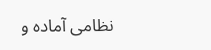نظامی آماده و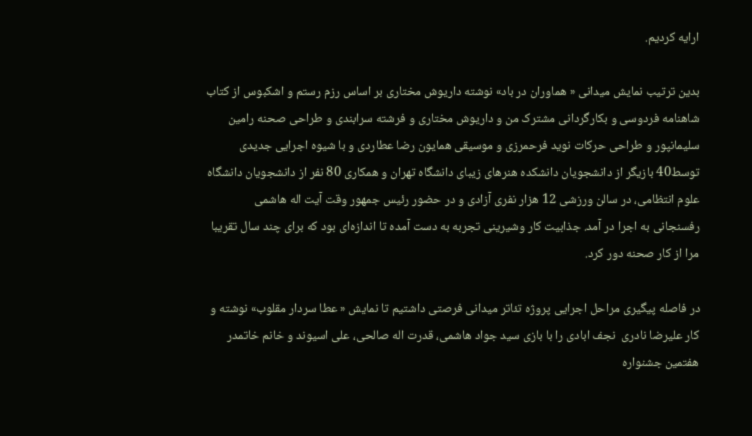ارایه کردیم.

بدین ترتیب نمایش میدانی « هماوران در باد» نوشته داریوش مختاری بر اساس رزم رستم و اشکبوس از کتاب شاهنامه فردوسی و بکارگردانی مشترک من و داریوش مختاری و فرشته سرابندی و طراحی صحنه رامین سلیمانپور و طراحی حرکات نوید فرحمرزی و موسیقی همایون رضا عطاردی و با شیوه اجرایی جدیدی توسط40 بازیگر از دانشجویان دانشکده هنرهای زیبای دانشگاه تهران و همکاری 80 نفر از دانشجویان دانشگاه علوم انتظامی، در سالن ورزشی 12 هزار نفری آزادی و در حضور رئیس جمهور وقت آیت اله هاشمی رفسنجانی به اجرا در آمد. جذابیت كار وشیرینی تجربه به دست آمده تا اندازه‌ای بود كه برای چند سال تقریبا مرا از كار صحنه دور كرد.

در فاصله پیگیری مراحل اجرایی پروژه تئاتر میدانی فرصتی داشتیم تا نمایش « عطا سردار مقلوب» نوشته و کار علیرضا نادری  نجف ابادی را با بازی سید جواد هاشمی، قدرت اله صالحی، علی اسیوند و خانم خاتمدر هفتمین جشنواره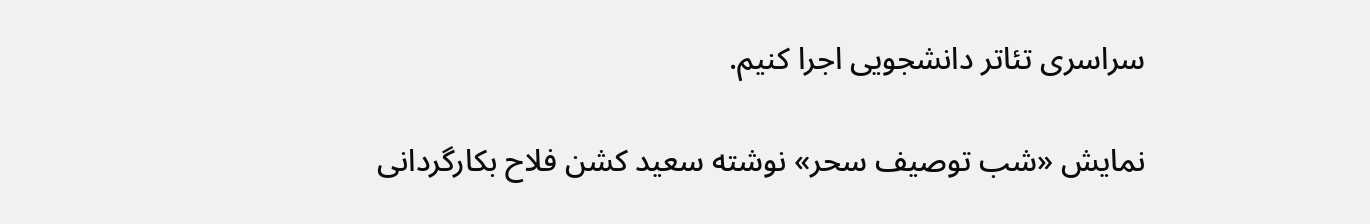سراسری تئاتر دانشجویی اجرا کنیم.

نمایش «شب توصیف سحر» نوشته سعید کشن فلاح بکارگردانی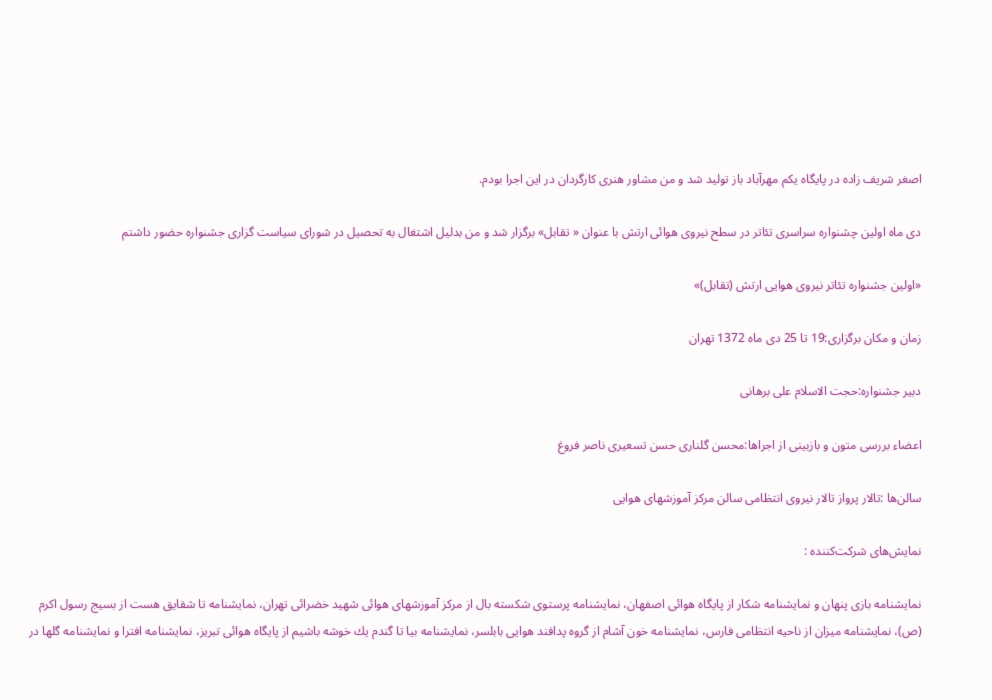اصغر شریف زاده در پایگاه یکم مهرآباد باز تولید شد و من مشاور هنری کارگردان در این اجرا بودم.

دی ماه اولین چشنواره سراسری تئاتر در سطح نیروی هوائی ارتش با عنوان « تقابل» برگزار شد و من بدلیل اشتغال به تحصیل در شورای سیاست گزاری جشنواره حضور داشتم

«اولین جشنواره تئاتر نیروی هوایی ارتش (تقابل)»

زمان و مكان برگزاری:19 تا 25 دی ماه 1372 تهران

دبیر جشنواره:حجت الاسلام علی برهانی

اعضاء بررسی متون و بازبینی از اجراها:محسن گلناری حسن تسعیری ناصر فروغ

سالن‌ها :تالار پرواز تالار نیروی انتظامی سالن مركز آموزشهای هوایی

نمایش‌های شركت‌كننده :

نمایشنامه بازی پنهان و نمایشنامه شكار از پایگاه هوائی اصفهان، نمایشنامه پرستوی شكسته بال از مركز آموزشهای هوائی شهید خضرائی تهران، نمایشنامه تا شقایق هست از بسیج رسول اكرم (ص)، نمایشنامه میزان از ناحیه انتظامی فارس، نمایشنامه خون آشام از گروه پدافند هوایی بابلسر، نمایشنامه بیا تا گندم یك خوشه باشیم از پایگاه هوائی تبریز، نمایشنامه افترا و نمایشنامه گلها در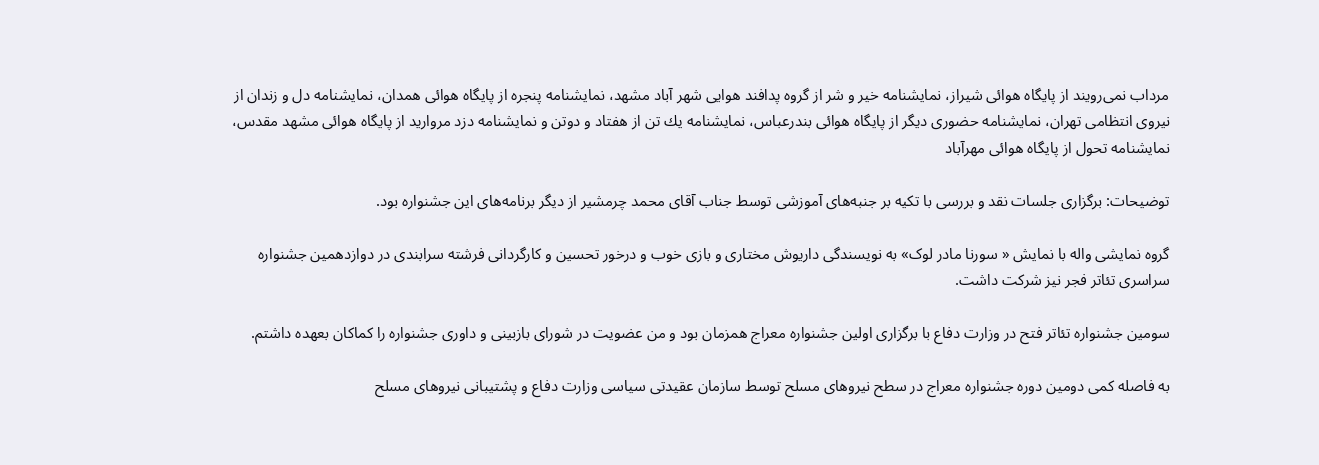مرداب نمی‌رویند از پایگاه هوائی شیراز، نمایشنامه خیر و شر از گروه پدافند هوایی شهر آباد مشهد، نمایشنامه پنجره از پایگاه هوائی همدان، نمایشنامه دل و زندان از نیروی انتظامی تهران، نمایشنامه حضوری دیگر از پایگاه هوائی بندرعباس، نمایشنامه یك تن از هفتاد و دوتن و نمایشنامه دزد مروارید از پایگاه هوائی مشهد مقدس، نمایشنامه تحول از پایگاه هوائی مهرآباد

توضیحات: برگزاری جلسات نقد و بررسی با تكیه بر جنبه‌های آموزشی توسط جناب آقای محمد چرمشیر از دیگر برنامه‌های این جشنواره بود.

گروه نمایشی واله با نمایش « سورنا مادر لوک» به نویسندگی داریوش مختاری و بازی خوب و درخور تحسین و کارگردانی فرشته سرابندی در دوازدهمین جشنواره سراسری تئاتر فجر نیز شرکت داشت.

سومین جشنواره تئاتر فتح در وزارت دفاع با برگزاری اولین جشنواره معراج همزمان بود و من عضویت در شورای بازبینی و داوری جشنواره را کماکان بعهده داشتم.

به فاصله کمی دومین دوره جشنواره معراج در سطح نیروهای مسلح توسط سازمان عقیدتی سیاسی وزارت دفاع و پشتیبانی نیروهای مسلح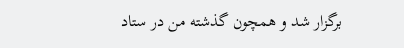برگزار شد و همچون گذشته من در ستاد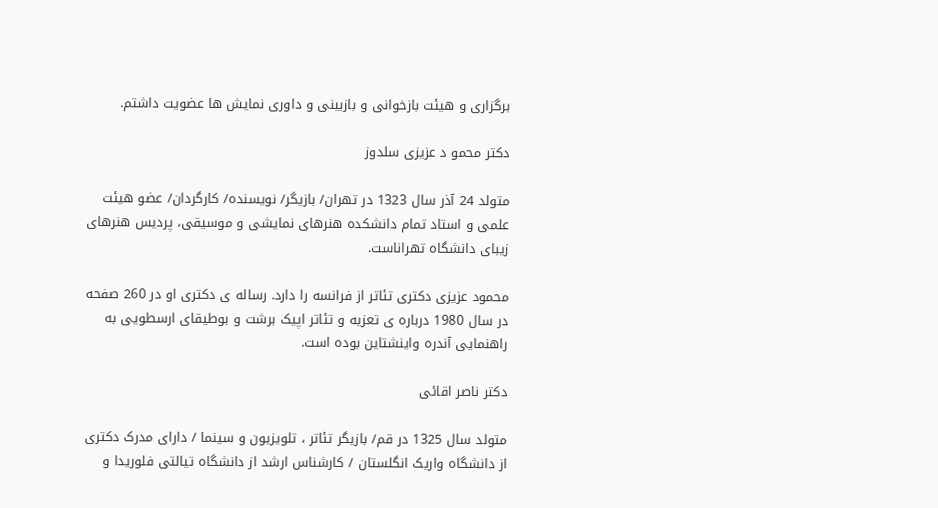برگزاری و هیئت بازخوانی و بازبینی و داوری نمایش ها عضویت داشتم.

دکتر محمو د عزیزی سلدوز

متولد 24 آذر سال 1323 در تهران/ بازیگر/ نویسنده/ کارگردان/ عضو هیئت علمی و استاد تمام دانشکده هنرهای نمایشی و موسیقی، پردیس هنرهای زیبای دانشگاه تهراناست.

محمود عزیزی دکتری تئاتر از فرانسه را دارد. رساله ی دکتری او در 260 صفحه در سال 1980 درباره ی تعزیه و تئاتر اپیک برشت و بوطیقای ارسطویی به راهنمایی آندره واینشتاین بوده است.

دکتر ناصر اقائی

متولد سال 1325 در قم/ بازیگر تئاتر ، تلویزیون و سینما / دارای مدرک دکتری از دانشگاه واریک انگلستان / کارشناس ارشد از دانشگاه تیالتی فلوریدا و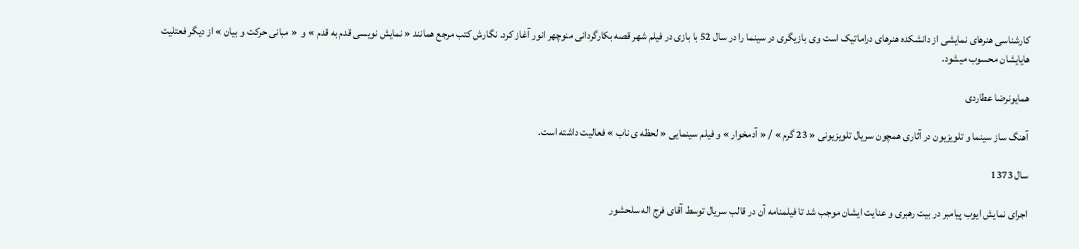کارشناسی هنرهای نمایشی از دانشکده هنرهای دراماتیک است وی بازیگری در سینما را در سال 52 با بازی در فیلم شهر قصه بکارگردانی منوچهر انور آغاز کرد. نگارش کتب مرجع همانند « نمایش نویسی قدم به قدم » و  « مبانی حرکت و بیان » از دیگر فعتلیت هایایشان محسوب میشود.

همایونرضا عطاردی

آهنگ ساز سینما و تلویزیون در آثاری همچون سریال تلویزیونی « 23 گرم » / « آدمخوار » و فیلم سینمایی « لحظه ی ناب » فعالیت داشته است.

سال 1373

اجرای نمایش ایوب پیامبر در بیت رهبری و عنایت ایشان موجب شد تا فیلمنامه آن در قالب سریال توسط آقای فرج اله سلحشور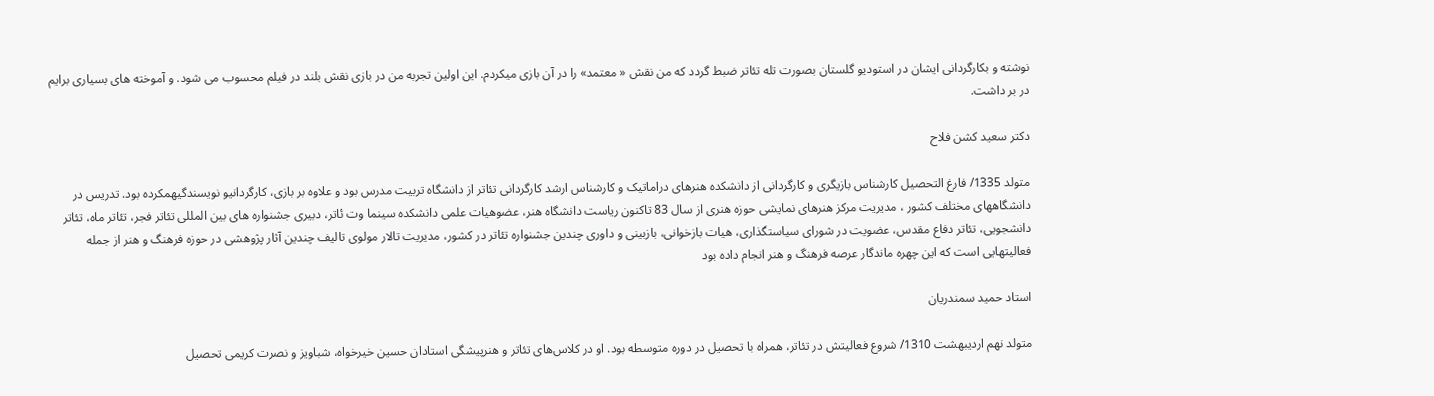نوشته و بکارگردانی ایشان در استودیو گلستان بصورت تله تئاتر ضبط گردد که من نقش « معتمد» را در آن بازی میکردم. این اولین تجربه من در بازی نقش بلند در فیلم محسوب می شود. و آموخته های بسیاری برایم در بر داشت.

دکتر سعید کشن فلاح

متولد 1335/ فارغ التحصیل کارشناس بازیگری و کارگردانی از دانشکده هنرهای دراماتیک و کارشناس ارشد کارگردانی تئاتر از دانشگاه تربیت مدرس بود و علاوه بر بازی، کارگردانیو نویسندگیهمکرده بود. تدریس در دانشگاههای مختلف كشور ، مدیریت مركز هنرهای نمایشی حوزه هنری از سال 83 تاكنون ریاست دانشگاه هنر، عضوهیات علمی دانشكده سینما وت ئاتر، دبیری جشنواره های بین المللی تئاتر فجر، تئاتر ماه، تئاتر دانشجویی، تئاتر دفاع مقدس، عضویت در شورای سیاستگذاری، هیات بازخوانی، بازبینی و داوری چندین جشنواره تئاتر در كشور، مدیریت تالار مولوی تالیف چندین آثار پژوهشی در حوزه فرهنگ و هنر از جمله فعالیتهایی است كه این چهره ماندگار عرصه فرهنگ و هنر انجام داده بود

استاد حمید سمندریان

متولد نهم اردیبهشت 1310/ شروع فعالیتش در تئاتر، همراه با تحصیل در دوره متوسطه بود. او در کلاس‌های تئاتر و هنرپیشگی استادان حسین خیرخواه، شباویز و نصرت کریمی تحصیل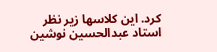کرد. این کلاسها زیر نظر استاد عبدالحسین نوشین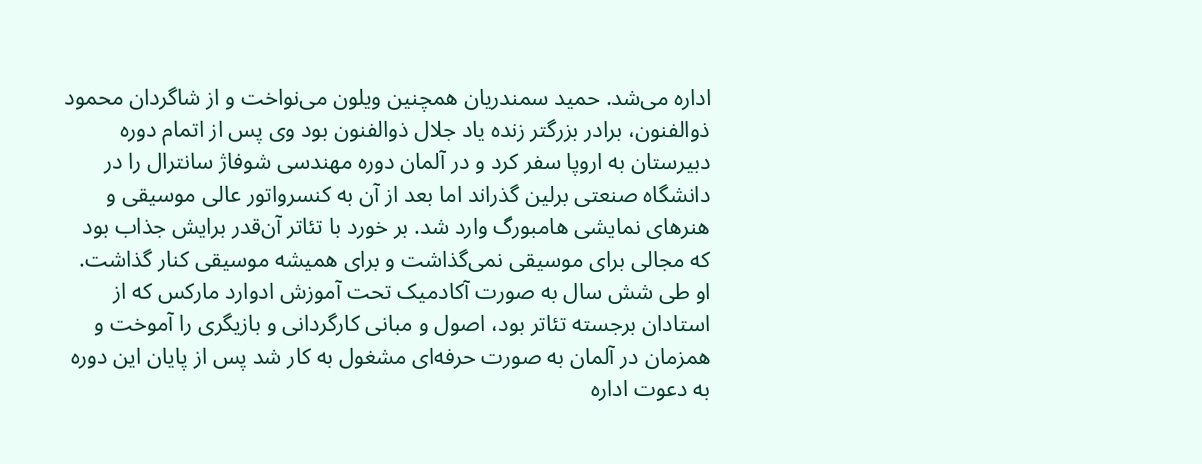اداره می‌شد. حمید سمندریان همچنین ویلون می‌نواخت و از شاگردان محمود ذوالفنون، برادر بزرگتر زنده یاد جلال ذوالفنون بود وی پس از اتمام دوره دبیرستان به اروپا سفر کرد و در آلمان دوره مهندسی شوفاژ سانترال را در دانشگاه صنعتی برلین گذراند اما بعد از آن به کنسرواتور عالی موسیقی و هنرهای نمایشی هامبورگ وارد شد. بر خورد با تئاتر آن‌قدر برایش جذاب بود که مجالی برای موسیقی نمی‌گذاشت و برای همیشه موسیقی کنار گذاشت. او طی شش سال به صورت آکادمیک تحت آموزش ادوارد مارکس که از استادان برجسته تئاتر بود، اصول و مبانی کارگردانی و بازیگری را آموخت و همزمان در آلمان به صورت حرفه‌ای مشغول به کار شد پس از پایان این دوره به دعوت اداره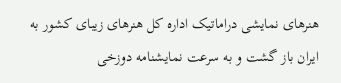هنرهای نمایشی دراماتیک اداره کل هنرهای زیبای کشور به ایران باز گشت و به سرعت نمایشنامه دوزخی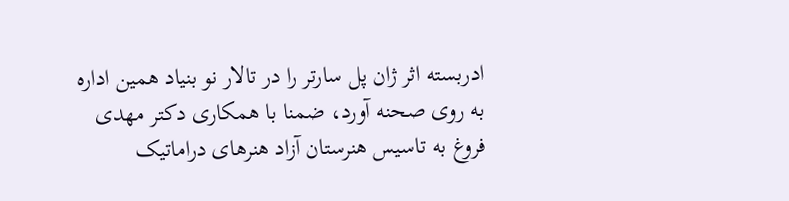ادربسته اثر ژان پل سارتر را در تالار نو بنیاد همین اداره به روی صحنه آورد، ضمنا با همکاری دکتر مهدی فروغ به تاسیس هنرستان آزاد هنرهای دراماتیک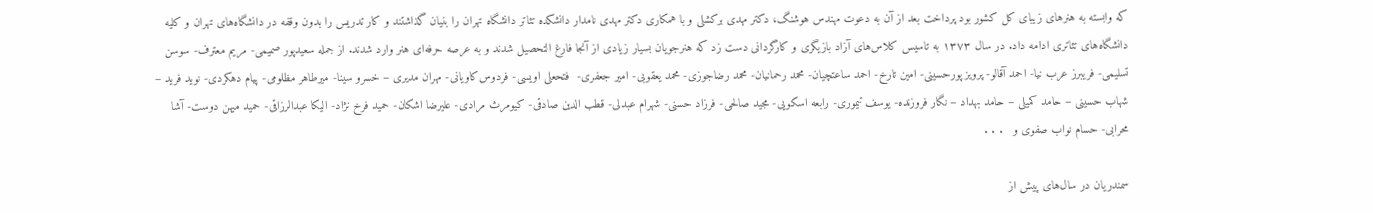که وابسته به هنرهای زیبای کل کشور بود پرداخت بعد از آن به دعوت مهندس هوشنگ، دکتر مهدی برکشلی و با همکاری دکتر مهدی نامدار دانشکده تئاتر دانشگاه تهران را بنیان گذاشتند و کار تدریس را بدون وقفه در دانشگاه‌های تهران و کلیه دانشگاه‌های تئاتری ادامه داد. در سال ۱۳۷۳ به تاسیس کلاس‌های آزاد بازیگری و کارگردانی دست زد که هنرجویان بسیار زیادی از آنجا فارغ التحصیل شدند و به عرصه حرفه‌ای هنر وارد شدند. از جمله سعیدپور صمیمی- مریم معترف- سوسن تسلیمی- فریبرز عرب نیا- احمد آقالو- پرویز پورحسینی- امین تارخ- احمد ساعتچیان- محمد رحمانیان- محمد رضاجوزی- محمد یعقوبی- امیر جعفری-  فتحعلی اویسی- فردوس‌کاویانی- مهران مدیری – خسرو سینا- میرطاهر مظلومی- پیام دهکردی- نوید فرید – شهاب حسینی – حامد کمیلی – حامد بهداد – نگار فروزنده- یوسف تیموری- رابعه اسکویی- مجید صالحی- فرزاد حسنی- شهرام عبدلی- قطب الدین صادقی- کیومرث مرادی- علیرضا اشکان- حمید فرخ نژاد- الیکا عبدالرزاقی- حمید میهن دوست- آشا محرابی- حسام نواب صفوی و   . . .

سمندریان در سال‌های پیش از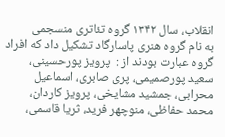انقلاب، سال ۱۳۴۲ گروه تئاتری منسجمی به ‌نام گروه هنری پاسارگاد تشکیل داد که افراد گروه عبارت بودند از :  پرویز پورحسینی، سعید پورصمیمی، پری صابری، اسماعیل محرابی، جمشید مشایخی، پرویز کاردان، محمد حفاظی، منوچهر فرید، ثریا قاسمی،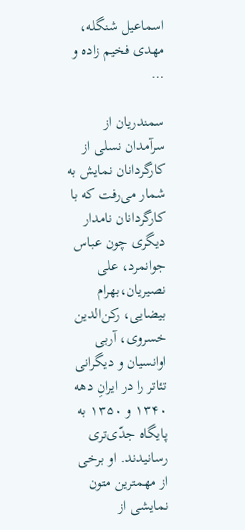اسماعیل شنگله، مهدی فخیم‌ زاده و  …

سمندریان از سرآمدان نسلی از کارگردانان نمایش به شمار می‌رفت که با کارگردانان نامدار دیگری چون عباس جوانمرد، علی نصیریان،بهرام بیضایی، رکن‌الدین خسروی، آربی اوانسیان و دیگرانی تئاتر را در ایرانِ دهه ۱۳۴۰ و ۱۳۵۰ به پایگاه جدّی‌تری رسانیدند. او برخی از مهمترین متون نمایشی از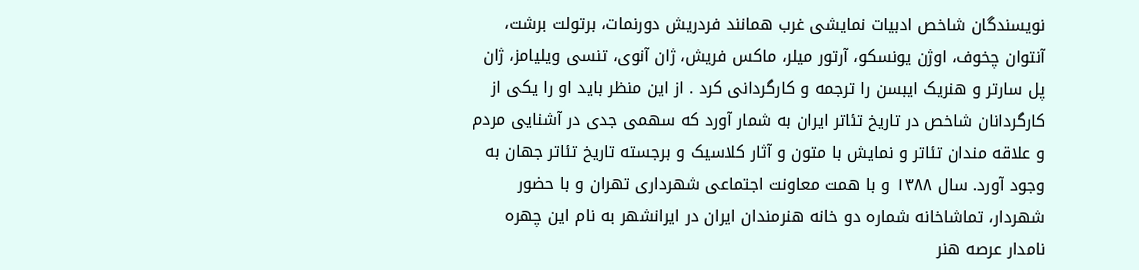نویسندگان شاخص ادبیات نمایشی غرب همانند فردریش دورنمات، برتولت برشت، آنتوان چخوف، اوژن یونسکو، آرتور میلر، ماکس فریش، ژان آنوی، تنسی ویلیامز، ژان پل سارتر و هنریک ایبسن را ترجمه و کارگردانی کرد . از این منظر باید او را یکی از کارگردانان شاخص در تاریخ تئاتر ایران به شمار آورد که سهمی جدی در آشنایی مردم و علاقه مندان تئاتر و نمایش با متون و آثار کلاسیک و برجسته تاریخ تئاتر جهان به وجود آورد. سال ۱۳۸۸ و با همت معاونت اجتماعی شهرداری تهران و با حضور شهردار، تماشاخانه شماره دو خانه هنرمندان ایران در ایرانشهر به نام این چهره نامدار عرصه هنر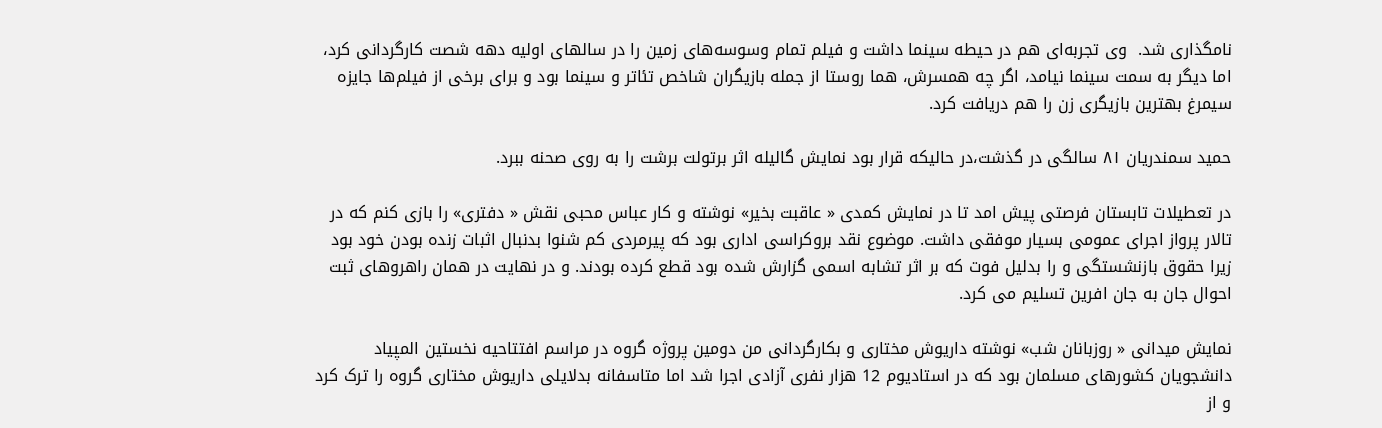نامگذاری شد.  وی تجربه‌ای هم در حیطه سینما داشت و فیلم تمام وسوسه‌های زمین را در سالهای اولیه دهه شصت کارگردانی کرد، اما دیگر به سمت سینما نیامد، اگر چه همسرش، هما روستا از جمله بازیگران شاخص تئاتر و سینما بود و برای برخی از فیلم‌ها جایزه سیمرغ بهترین بازیگری زن را هم دریافت کرد.

حمید سمندریان ۸۱ سالگی در گذشت،در حالیکه قرار بود نمایش گالیله اثر برتولت برشت را به روی صحنه ببرد.

در تعطیلات تابستان فرصتی پیش امد تا در نمایش کمدی « عاقبت بخیر» نوشته و کار عباس محبی نقش « دفتری» را بازی کنم که در تالار پرواز اجرای عمومی بسیار موفقی داشت. موضوع نقد بروکراسی اداری بود که پیرمردی کم شنوا بدنبال اثبات زنده بودن خود بود زیرا حقوق بازنشستگی و را بدلیل فوت که بر اثر تشابه اسمی گزارش شده بود قطع کرده بودند. و در نهایت در همان راهروهای ثبت احوال جان به جان افرین تسلیم می کرد.

نمایش میدانی « روزبانان شب» نوشته داریوش مختاری و بکارگردانی من دومین پروژه گروه در مراسم افتتاحیه نخستین المپیاد دانشجویان كشورهای مسلمان بود که در استادیوم 12 هزار نفری آزادی اجرا شد اما متاسفانه بدلایلی داریوش مختاری گروه را ترک کرد و از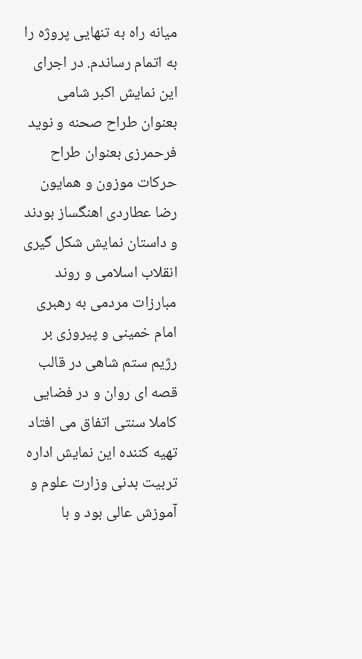میانه راه به تنهایی پروژه را به اتمام رساندم. در اجرای این نمایش اکبر شامی بعنوان طراح صحنه و نوید فرحمرزی بعنوان طراح حرکات موزون و همایون رضا عطاردی اهنگساز بودند و داستان نمایش شکل گیری انقلاب اسلامی و روند مبارزات مردمی به رهبری امام خمینی و پیروزی بر رژیم ستم شاهی در قالب قصه ای روان و در فضایی کاملا سنتی اتفاق می افتاد تهیه کننده این نمایش اداره تربیت بدنی وزارت علوم و آموزش عالی بود و با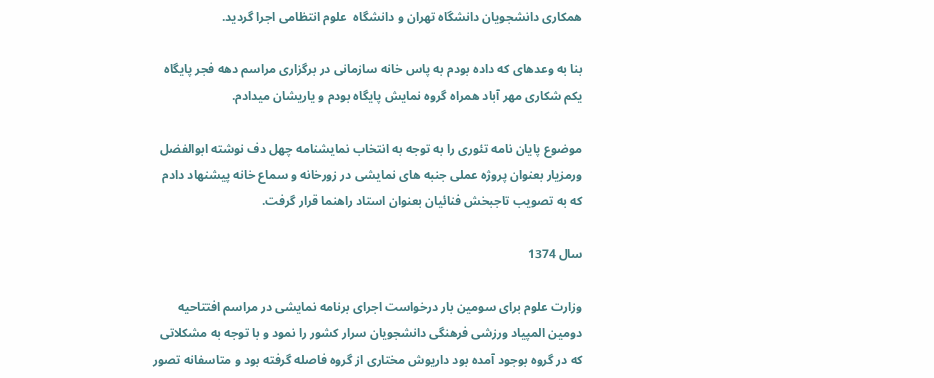همکاری دانشجویان دانشگاه تهران و دانشگاه  علوم انتظامی اجرا گردید.

بنا به وعدهای که داده بودم به پاس خانه سازمانی در برگزاری مراسم دهه فجر پایگاه یکم شکاری مهر آباد همراه گروه نمایش پایگاه بودم و یاریشان میدادم.

موضوع پایان نامه تئوری را به توجه به انتخاب نمایشنامه چهل دف نوشته ابوالفضل ورمزیار بعنوان پروژه عملی جنبه های نمایشی در زورخانه و سماع خانه پیشنهاد دادم که به تصویب تاجبخش فنائیان بعنوان استاد راهنما قرار گرفت.

سال 1374

وزارت علوم برای سومین بار درخواست اجرای برنامه نمایشی در مراسم افتتاحیه دومین المپیاد ورزشی فرهنگی دانشجویان سرار کشور را نمود و با توجه به مشکلاتی که در گروه بوجود آمده بود داریوش مختاری از گروه فاصله گرفته بود و متاسفانه تصور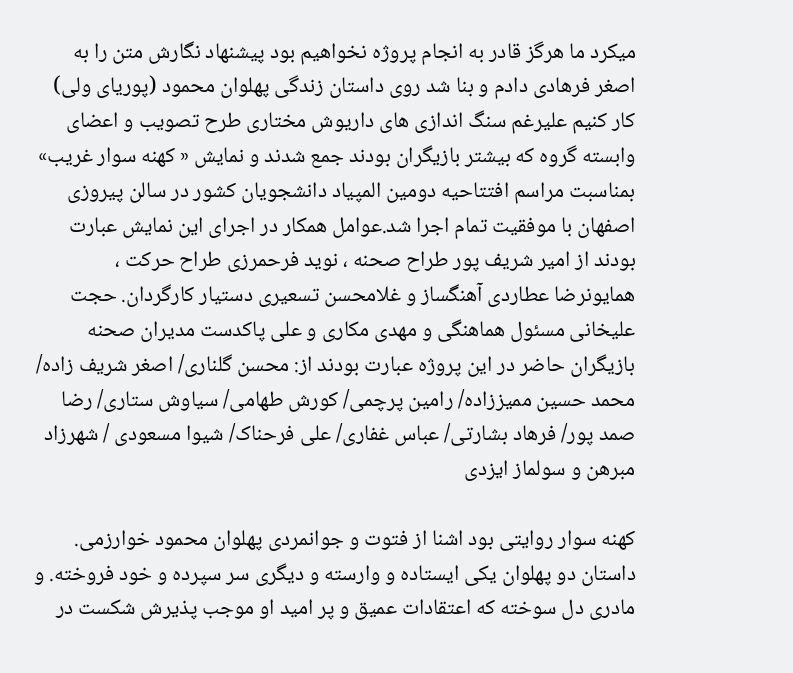میکرد ما هرگز قادر به انجام پروژه نخواهیم بود پیشنهاد نگارش متن را به اصغر فرهادی دادم و بنا شد روی داستان زندگی پهلوان محمود (پوریای ولی) کار کنیم علیرغم سنگ اندازی های داریوش مختاری طرح تصویب و اعضای وابسته گروه که بیشتر بازیگران بودند جمع شدند و نمایش « کهنه سوار غریب» بمناسبت مراسم افتتاحیه دومین المپیاد دانشجویان كشور در سالن پیروزی اصفهان با موفقیت تمام اجرا شد.عوامل همکار در اجرای این نمایش عبارت بودند از امیر شریف پور طراح صحنه ، نوید فرحمرزی طراح حرکت ، همایونرضا عطاردی آهنگساز و غلامحسن تسعیری دستیار کارگردان. حجت علیخانی مسئول هماهنگی و مهدی مکاری و علی پاکدست مدیران صحنه بازیگران حاضر در این پروژه عبارت بودند از: محسن گلناری/ اصغر شریف زاده/ محمد حسین ممیززاده/ رامین پرچمی/ کورش طهامی/ سیاوش ستاری/ رضا صمد پور/ فرهاد بشارتی/ عباس غفاری/ علی فرحناک/ شیوا مسعودی / شهرزاد مبرهن و سولماز ایزدی

کهنه سوار روایتی بود اشنا از فتوت و جوانمردی پهلوان محمود خوارزمی. داستان دو پهلوان یکی ایستاده و وارسته و دیگری سر سپرده و خود فروخته. و مادری دل سوخته که اعتقادات عمیق و پر امید او موجب پذیرش شکست در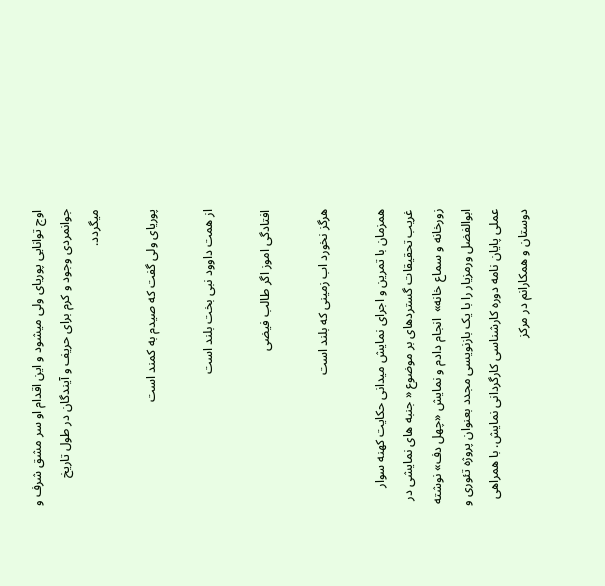اوج توانایی پوریای ولی میشود و این اقدام او سر مشق شرف و جوانمردی وجود و کرم برای حریف و آیندگان در طول تاریخ میگردد.

پوریای ولی گفت که صیدم به کمند است

از همت داوود نبی بخت بلند است

افتادگی اموز اگر طالب فیضی

هرگز نخورد اب زمینی که بلند است

همزمان با تمرین و اجرای نمایش میدانی حکایت کهنه سوار غریب تحقیقات گستردهای بر موضوع « جنبه های نمایشی در زورخانه و سماع خانه»  انجام دادم و نمایش «چهل دف» نوشته ابوالفضل ورمزیار را با یک بازنویسی مجدد بعنوان پروژه تئوری و عملی پایان نامه دوره کارشناسی کارگردانی نمایش. با همراهی دوستان و همکارانم در مرکز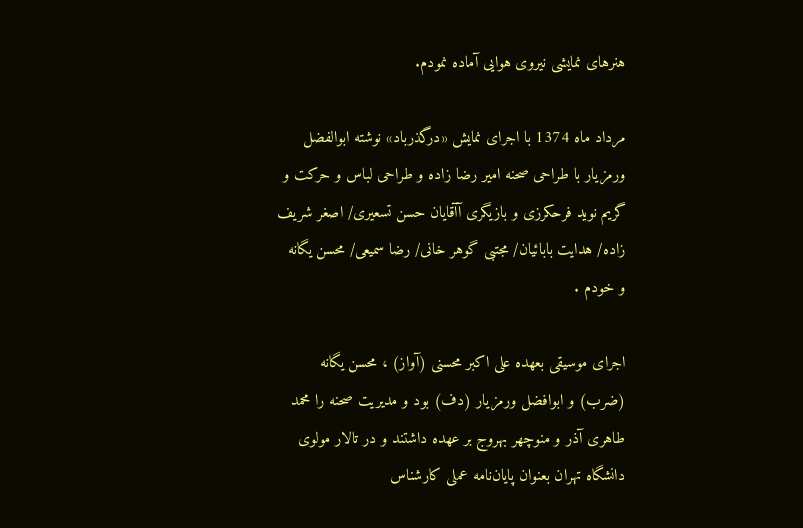هنرهای نمایشی نیروی هوایی آماده نمودم.

مرداد ماه 1374 با اجرای نمایش «درگذرباد» نوشته ابوالفضل ورمزیار با طراحی صحنه امیر رضا زاده و طراحی لباس و حرکت و گریم نوید فرحکرزی و بازیگری آآقایان حسن تسعیری/ اصغر شریف زاده/ هدایت بابائیان/ مجتبی گوهر خانی/ رضا سمیعی/ محسن یگانه  و خودم .

اجرای موسیقی بعهده علی اکبر محسنی (آواز) ، محسن یگانه (ضرب) و ابوافضل ورمزیار (دف) بود و مدیریت صحنه را محمد طاهری آذر و منوچهر بهروج بر عهده داشتند و در تالار مولوی دانشگاه تهران بعنوان پایان‌نامه عملی کارشناس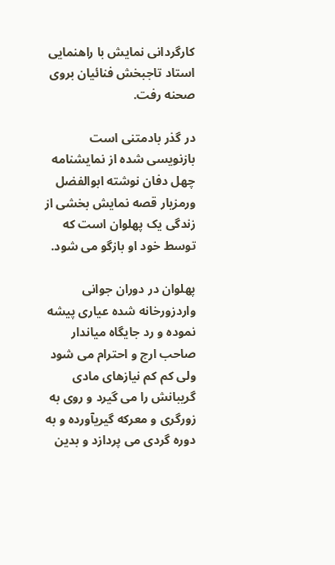کارگردانی نمایش با راهنمایی استاد تاجبخش فنائیان بروی صحنه رفت.

در گذر بادمتنی است بازنویسی شده از نمایشنامه چهل دفان نوشته ابوالفضل ورمزیار قصه نمایش بخشی از زندگی یک پهلوان است که توسط خود او بازگو می شود.

پهلوان در دوران جوانی واردزورخانه شده عیاری پیشه نموده و رد جایگاه میاندار صاحب ارج و احترام می شود ولی کم کم نیازهای مادی گریبانش را می گیرد و روی به زورگری و معرکه گیریآورده و به دوره گردی می پردازد و بدین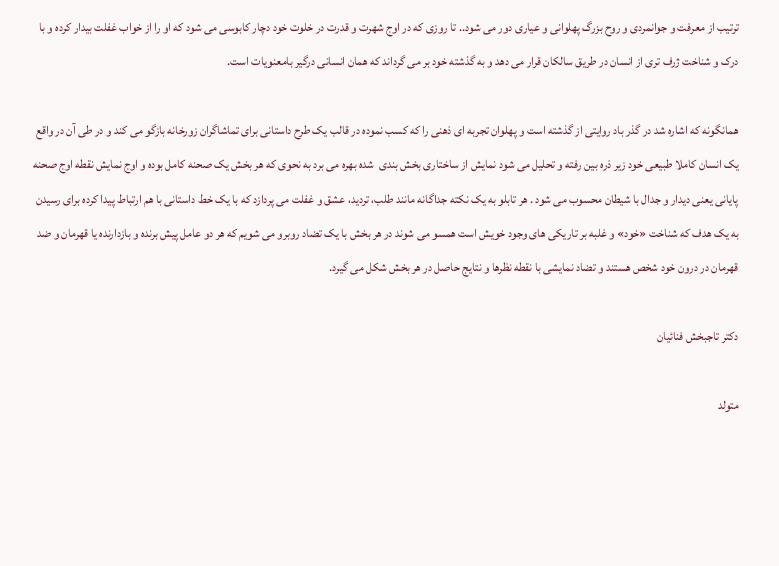ترتیب از معرفت و جوانمردی و روح بزرگ پهلوانی و عیاری دور می شود.. تا روزی که در اوج شهرت و قدرت در خلوت خود دچار کابوسی می شود که او را از خواب غفلت بیدار کرده و با درک و شناخت ژرف تری از انسان در طریق سالکان قرار می دهد و به گذشته خود بر می گرداند که همان انسانی درگیر بامعنویات است.

همانگونه که اشاره شد در گذر باد روایتی از گذشته است و پهلوان تجربه ای ذهنی را که کسب نموده در قالب یک طرح داستانی برای تماشاگران زورخانه بازگو می کند و در طی آن در واقع یک انسان کاملا طبیعی خود زیر ذره بین رفته و تحلیل می شود نمایش از ساختاری بخش بندی  شده بهره می برد به نحوی که هر بخش یک صحنه کامل بوده و اوج نمایش نقطه اوج صحنه پایانی یعنی دیدار و جدال با شیطان محسوب می شود . هر تابلو به یک نکته جداگانه مانند طلب، تردید، عشق و غفلت می پردازد که با یک خط داستانی با هم ارتباط پیدا کرده برای رسیدن به یک هدف که شناخت «خود» و غلبه بر تاریکی های وجود خویش است همسو می شوند در هر بخش با یک تضاد روبرو می شویم که هر دو عامل پیش برنده و بازدارنده یا قهرمان و ضد قهرمان در درون خود شخص هستند و تضاد نمایشی با نقطه نظرها و نتایج حاصل در هر بخش شکل می گیرد.

دکتر تاجبخش فنائیان

متولد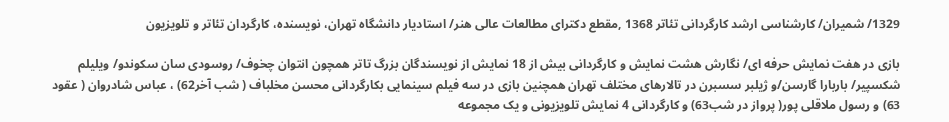1329/ شمیران/ کارشناسی ارشد کارگردانی تئاتر 1368 ,مقطع دکترای مطالعات عالی هنر/ استادیار دانشگاه تهران، نویسنده، کارگردان تئاتر و تلویزیون

بازی در هفت نمایش حرفه ای/ نگارش هشت نمایش و کارگردانی بیش از 18 نمایش از نویسندگان بزرگ تاتر همچون انتوان چخوف/ روسودی سان سکوندو/ ویلیلم شکسپیر/ باربارا گارسن/و ژیلبر سسبرن در تالارهای مختلف تهران همچنین بازی در سه فیلم سینمایی بکارگردانی محسن مخلباف ( شب آخر62) ، عباس شادروان ( عقود 63) و رسول ملاقلی پور( پرواز در شب63) و کارگردانی 4 نمایش تلویزیونی و یک مجموعه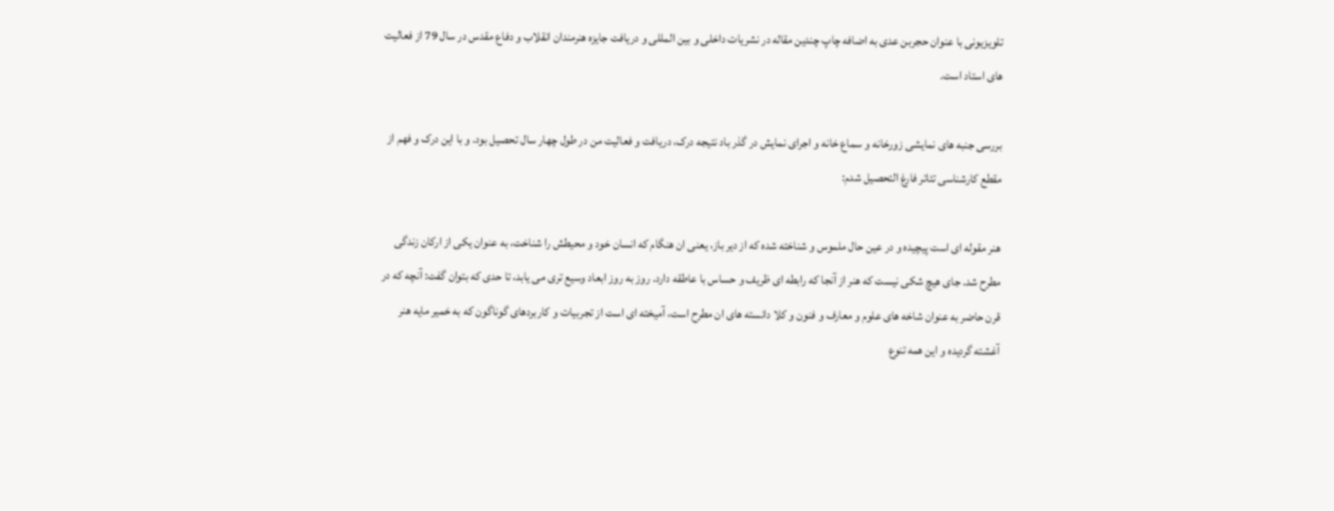تلویزیونی با عنوان حجربن عدی به اضافه چاپ چندین مقاله در نشریات داخلی و بین المللی و دریافت جایزه هنرمندان انقلاب و دفاع مقدس در سال 79 از فعالیت های استاد است.

بررسی جنبه های نمایشی زورخانه و سماع خانه و اجرای نمایش در گذر باد نتیجه درک، دریافت و فعالیت من در طول چهار سال تحصیل بود. و با این درک و فهم از مقطع کارشناسی تئاتر فارغ التحصیل شدم:

هنر مقوله ای است پیچیده و در عین حال ملموس و شناخته شده که از دیر باز، یعنی ان هنگام که انسان خود و محیطش را شناخت، به عنوان یکی از ارکان زندگی مطرح شد. جای هیچ شکی نیست که هنر از آنجا که رابطه ای ظریف و حساس با عاطقه دارد. روز به روز ابعاد وسیع تری می یابد، تا حدی که بتوان گفت: آنچه که در قرن حاضر به عنوان شاخه های علوم و معارف و فنون و کلا دانسته های ان مطرح است، آمیخته ای است از تجربیات و کاربردهای گوناگون که به خمیر مایه هنر آغشته گردیده و این همه تنوع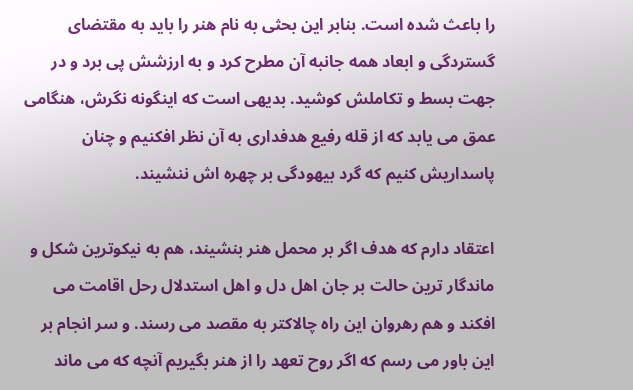را باعث شده است. بنابر این بحثی به نام هنر را باید به مقتضای گستردگی و ابعاد همه جانبه آن مطرح کرد و به ارزشش پی برد و در جهت بسط و تکاملش کوشید. بدیهی است که اینگونه نگرش، هنگامی عمق می یابد که از قله رفیع هدفداری به آن نظر افکنیم و چنان پاسداریش کنیم که گرد بیهودگی بر چهره اش ننشیند.

اعتقاد دارم که هدف اگر بر محمل هنر بنشیند، هم به نیکوترین شکل و ماندگار ترین حالت بر جان اهل دل و اهل استدلال رحل اقامت می افکند و هم رهروان این راه چالاکتر به مقصد می رسند. و سر انجام بر این باور می رسم که اگر روح تعهد را از هنر بگیریم آنچه که می ماند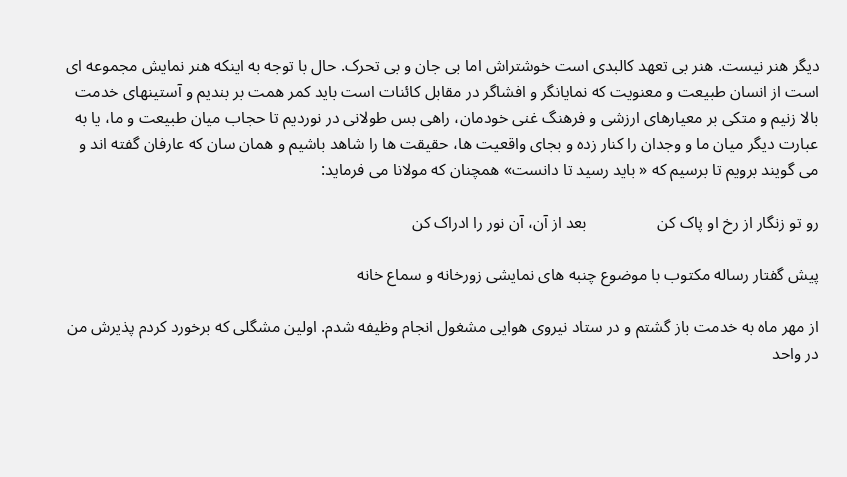دیگر هنر نیست. هنر بی تعهد کالبدی است خوشتراش اما بی جان و بی تحرک. حال با توجه به اینکه هنر نمایش مجموعه ای است از انسان طبیعت و معنویت که نمایانگر و افشاگر در مقابل کائنات است باید کمر همت بر بندیم و آستینهای خدمت بالا زنیم و متکی بر معیارهای ارزشی و فرهنگ غنی خودمان، راهی بس طولانی در نوردیم تا حجاب میان طبیعت و ما، یا به عبارت دیگر میان ما و وجدان را کنار زده و بجای واقعیت ها، حقیقت ها را شاهد باشیم و همان سان که عارفان گفته اند و می گویند برویم تا برسیم که « باید رسید تا دانست» همچنان که مولانا می فرماید:

رو تو زنگار از رخ او پاک کن                 بعد از آن، آن نور را ادراک کن

پیش گفتار رساله مکتوب با موضوع چنبه های نمایشی زورخانه و سماع خانه

از مهر ماه به خدمت باز گشتم و در ستاد نیروی هوایی مشغول انجام وظیفه شدم. اولین مشگلی که برخورد کردم پذیرش من در واحد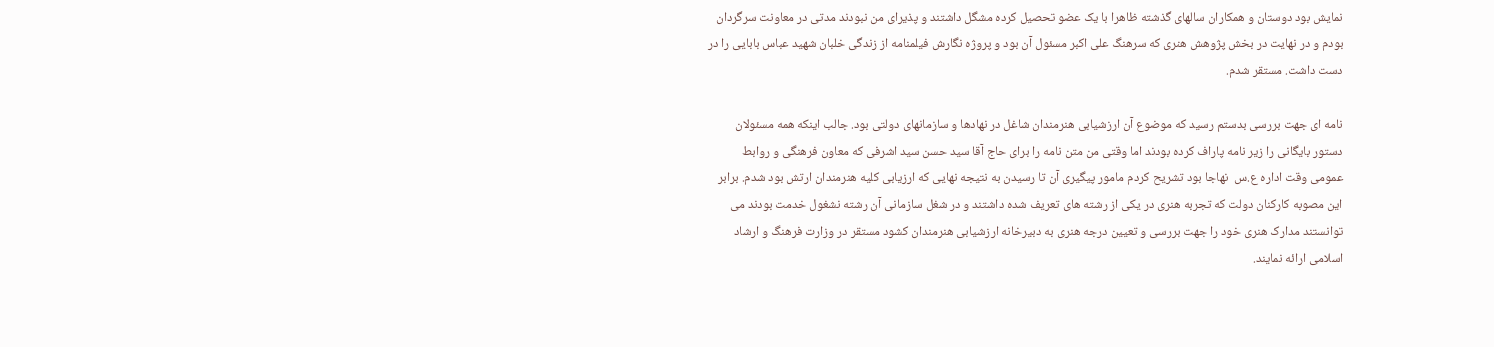نمایش بود دوستان و همکاران سالهای گذشته ظاهرا با یک عضو تحصیل کرده مشگل داشتند و پذیرای من نبودند مدتی در معاونت سرگردان بودم و در نهایت در بخش پژوهش هنری که سرهنگ علی اکبر مسئول آن بود و پروژه نگارش فیلمنامه از زندگی خلبان شهید عباس بابایی را در دست داشت. مستقر شدم.

نامه ای جهت بررسی بدستم رسید که موضوع آن ارزشیابی هنرمندان شاغل در نهادها و سازمانهای دولتی بود. جالب اینکه همه مسئولان دستور بایگانی را زیر نامه پاراف کرده بودند اما وقتی من متن نامه را برای حاج آقا سید حسن سید اشرفی که معاون فرهنگی و روابط عمومی وقت اداره ع.س  نهاجا بود تشریح کردم مامور پیگیری آن تا رسیدن به نتیجه نهایی که ارزیابی کلیه هنرمندان ارتش بود شدم. برابر این مصوبه کارکنان دولت که تجربه هنری در یکی از رشته های تعریف شده داشتند و در شغل سازمانی آن رشته نشغول خدمت بودند می توانستند مدارک هنری خود را جهت بررسی و تعیین درجه هنری به دبیرخانه ارزشیابی هنرمندان کشود مستقر در وزارت فرهنگ و ارشاد اسلامی ارائه نمایند.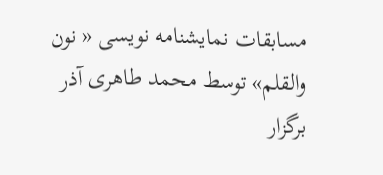مسابقات نمایشنامه نویسی « نون والقلم» توسط محمد طاهری آذر برگزار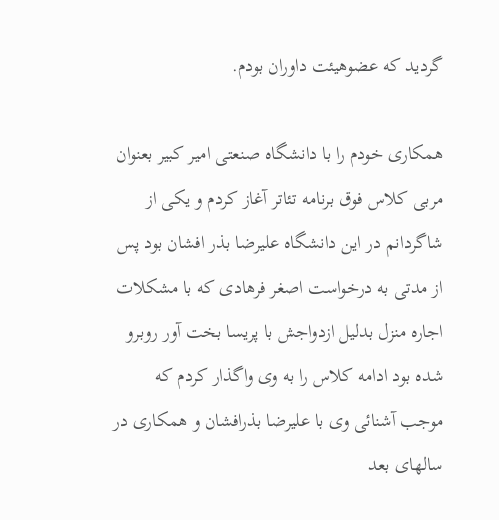گردید که عضوهیئت داوران بودم.

همکاری خودم را با دانشگاه صنعتی امیر کبیر بعنوان مربی کلاس فوق برنامه تئاتر آغاز کردم و یکی از شاگردانم در این دانشگاه علیرضا بذر افشان بود پس از مدتی به درخواست اصغر فرهادی که با مشکلات اجاره منزل بدلیل ازدواجش با پریسا بخت آور روبرو شده بود ادامه کلاس را به وی واگذار کردم که موجب آشنائی وی با علیرضا بذرافشان و همکاری در سالهای بعد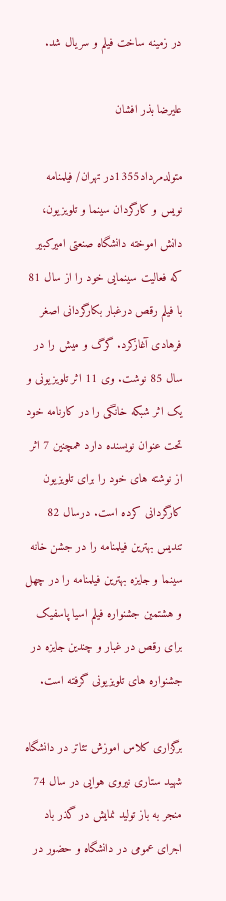در زمینه ساخت فیلم و سریال شد.

علیرضا بذر افشان

متولدمرداد1355در تهران/ فیلمنامه نویس و کارگردان سینما و تلویزیون، دانش اموخته دانشگاه صنعتی امیرکبیر که فعالیت سینمایی خود را از سال 81 با فیلم رقص درغبار بکارگردانی اصغر فرهادی آغازکرد. گرگ و میش را در سال 85 نوشت. وی 11 اثر تلویزیونی و یک اثر شبکه خانگی را در کارنامه خود تحت عنوان نویسنده دارد همچنین 7 اثر از نوشته های خود را برای تلویزیون کارگردانی کرده است. درسال 82 تندیس بهترین فیلمنامه را در جشن خانه سینما و جایزه بهترین فیلمنامه را در چهل و هشتمین جشنواره فیلم اسیا پاسفیک برای رقص در غبار و چندین جایزه در جشنواره های تلویزیونی گرفته است.

برگزاری کلاس اموزش تئاتر در دانشگاه شهید ستاری نیروی هوایی در سال 74 منجر به باز تولید نمایش در گذر باد اجرای عمومی در دانشگاه و حضور در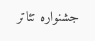جشنواره تئاتر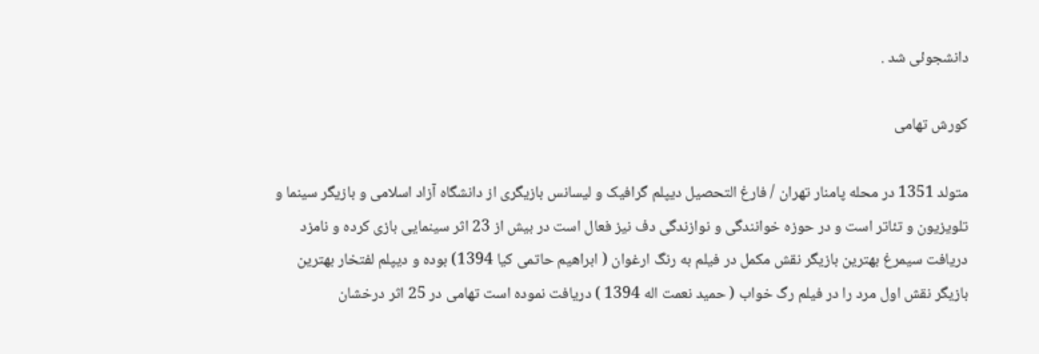دانشجوئی شد .

کورش تهامی

متولد 1351 در محله پامنار تهران / فارغ التحصیل دیپلم گرافیک و لیسانس بازیگری از دانشگاه آزاد اسلامی و بازیگر سینما و تلویزیون و تئاتر است و در حوزه خوانندگی و نوازندگی دف نیز فعال است در بیش از 23 اثر سینمایی بازی کرده و نامزد دریافت سیمرغ بهترین بازیگر نقش مکمل در فیلم به رنگ ارغوان ( ابراهیم حاتمی کیا 1394) بوده و دیپلم لفتخار بهترین بازیگر نقش اول مرد را در فیلم رگ خواب ( حمید نعمت اله 1394 ) دریافت نموده است تهامی در 25 اثر درخشان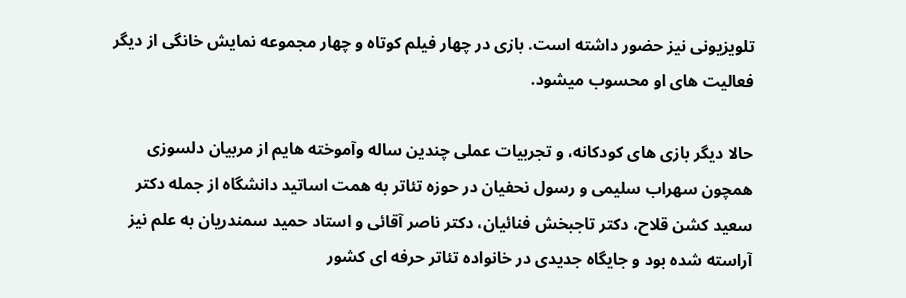تلویزیونی نیز حضور داشته است. بازی در چهار فیلم کوتاه و چهار مجموعه نمایش خانگی از دیگر فعالیت های او محسوب میشود.

حالا دیگر بازی های کودکانه، و تجربیات عملی چندین ساله وآموخته هایم از مربیان دلسوزی همچون سهراب سلیمی و رسول نحفیان در حوزه تئاتر به همت اساتید دانشگاه از جمله دکتر سعید کشن قلاح، دکتر تاجبخش فنائیان، دکتر ناصر آقائی و استاد حمید سمندریان به علم نیز آراسته شده بود و جایگاه جدیدی در خانواده تئاتر حرفه ای کشور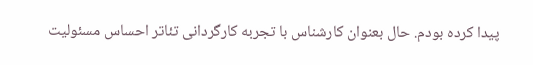پیدا کرده بودم. حال بعنوان کارشناس با تجربه کارگردانی تئاتر احساس مسئولیت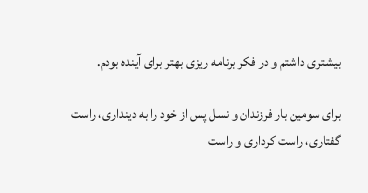بیشتری داشتم و در فکر برنامه ریزی بهتر برای آینده بودم.

برای سومین بار فرزندان و نسل پس از خود را به دینداری، راست گفتاری، راست كرداری و راست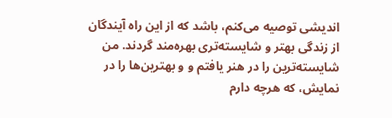اندیشی توصیه می‌كنم، باشد كه از این راه آیندگان از زندگی بهتر و شایسته‌تری بهره‌مند گردند. من شایسته‌ترین‌ را در هنر یافتم و و بهترین‌‌ها را در نمایش، كه هرچه دارم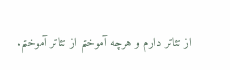از تئاتر دارم و هرچه آموختم از تئاتر آموختم.